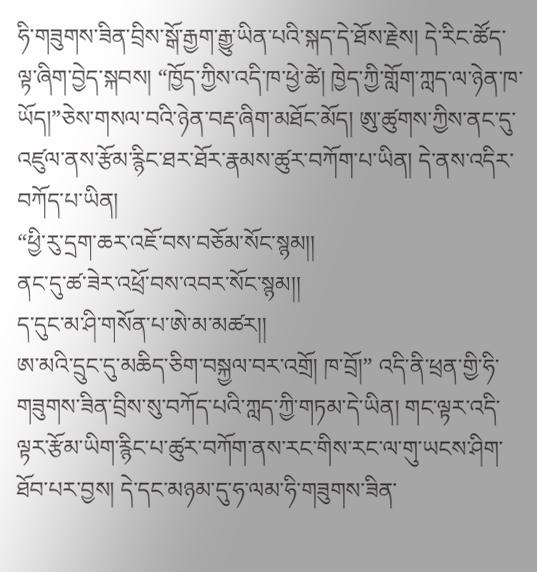ཧི་གཟུགས་ཟིན་བྲིས་སྒོ་རྒྱག་རྒྱུ་ཡིན་པའི་སྐད་དེ་ཐོས་རྗེས། དེ་རིང་ཚོད་ལྟ་ཞིག་བྱེད་སྐབས། “ཁྱོད་ཀྱིས་འདི་ཁ་ཕྱེ་ཚེ། ཁྱེད་ཀྱི་གློག་ཀླད་ལ་ཉེན་ཁ་ཡོད།”ཅེས་གསལ་བའི་ཉེན་བརྡ་ཞིག་མཐོང་མོད། ཨུ་ཚུགས་ཀྱིས་ནང་དུ་འཛུལ་ནས་རྩོམ་རྙིང་ཐར་ཐོར་རྣམས་ཚུར་བཀོག་པ་ཡིན། དེ་ནས་འདིར་བཀོད་པ་ཡིན།
“ཕྱི་རུ་དྲག་ཆར་འཇོ་བས་བཅོམ་སོང་སྙམ།།
ནང་དུ་ཚ་ཟེར་འཕྲོ་བས་འབར་སོང་སྙམ།།
ད་དུང་མ་ཤི་གསོན་པ་ཨེ་མ་མཚར།།
ཨ་མའི་དྲུང་དུ་མཆིད་ཅིག་བསྐྱལ་བར་འགྲོ། ཁ་བྲོ།” འདི་ནི་ཕྲན་གྱི་ཧི་གཟུགས་ཟིན་བྲིས་སུ་བཀོད་པའི་ཀླད་ཀྱི་གཏམ་དེ་ཡིན། གང་ལྟར་འདི་ལྟར་རྩོམ་ཡིག་རྙིང་པ་ཚུར་བཀོག་ནས་རང་གིས་རང་ལ་གུ་ཡངས་ཤིག་ཐོབ་པར་བྱས། དེ་དང་མཉམ་དུ་ཧ་ལམ་ཧི་གཟུགས་ཟིན་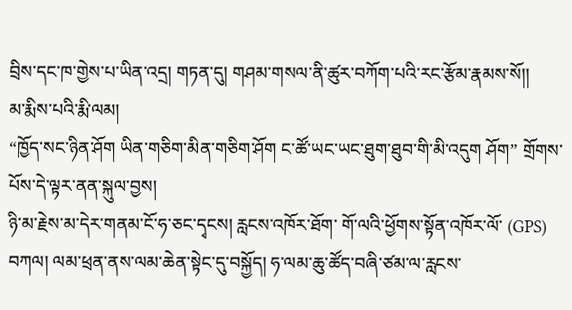བྲིས་དང་ཁ་གྱེས་པ་ཡིན་འདྲ། གཏན་དུ། གཤམ་གསལ་ནི་ཚུར་བཀོག་པའི་རང་རྩོམ་རྣམས་སོ།།
མ་རྨིས་པའི་རྨི་ལམ།
“ཁྱོད་སང་ཉིན་ཤོག ཡིན་གཅིག་མིན་གཅིག་ཤོག ང་ཚོ་ཡང་ཡང་ཐུག་ཐུབ་གི་མི་འདུག ཤོག” གྲོགས་པོས་དེ་ལྟར་ནན་སྐུལ་བྱས།
ཉི་མ་རྗེས་མ་དེར་གནམ་ངོ་ཧ་ཅང་དྭངས། རླངས་འཁོར་ཐོག་ གོ་ལའི་ཕྱོགས་སྟོན་འཁོར་ལོ་ (GPS) བཀལ། ལམ་ཕྲན་ནས་ལམ་ཆེན་སྟེང་དུ་བསྐྱོད། ཧ་ལམ་ཆུ་ཚོད་བཞི་ཙམ་ལ་རླངས་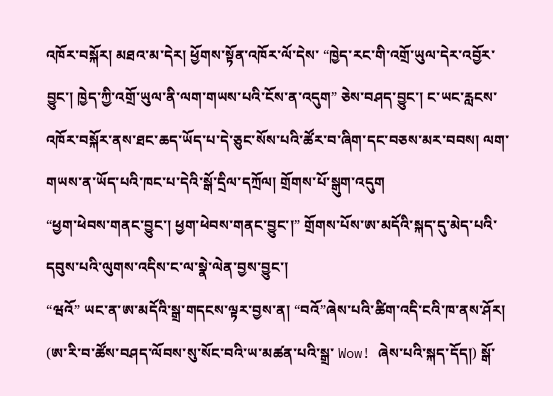འཁོར་བསྐོར། མཐའ་མ་དེར། ཕྱོགས་སྟོན་འཁོར་ལོ་དེས་ “ཁྱེད་རང་གི་འགྲོ་ཡུལ་དེར་འབྱོར་བྱུང་། ཁྱེད་ཀྱི་འགྲོ་ཡུལ་ནི་ལག་གཡས་པའི་ངོས་ན་འདུག” ཅེས་བཤད་བྱུང་། ང་ཡང་རླངས་འཁོར་བསྐོར་ནས་ཐང་ཆད་ཡོད་པ་དེ་ཅུང་སོས་པའི་ཚོར་བ་ཞིག་དང་བཅས་མར་བབས། ལག་གཡས་ན་ཡོད་པའི་ཁང་པ་དེའི་སྒོ་དྲིལ་དཀྲོལ། གྲོགས་པོ་སྒུག་འདུག
“ཕྱག་ཕེབས་གནང་བྱུང་། ཕྱག་ཕེབས་གནང་བྱུང་།” གྲོགས་པོས་ཨ་མདོའི་སྐད་དུ་མེད་པའི་དབུས་པའི་ལུགས་འདིས་ང་ལ་སྣེ་ལེན་བྱས་བྱུང་།
“ཝའོ” ཡང་ན་ཨ་མདོའི་སྒྲ་གདངས་ལྟར་བྱས་ན། “བའོ”ཞེས་པའི་ཚིག་འདི་ངའི་ཁ་ནས་ཤོར། (ཨ་རི་བ་ཚོས་བཤད་ལོབས་སུ་སོང་བའི་ཡ་མཚན་པའི་སྒྲ་ Wow! ཞེས་པའི་སྐད་དོད།) སྒོ་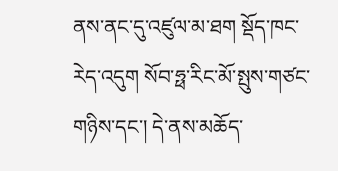ནས་ནང་དུ་འཛུལ་མ་ཐག སྡོད་ཁང་རེད་འདུག སོབ་ཧྥ་རིང་མོ་སྤུས་གཙང་གཉིས་དང་། དེ་ནས་མཆོད་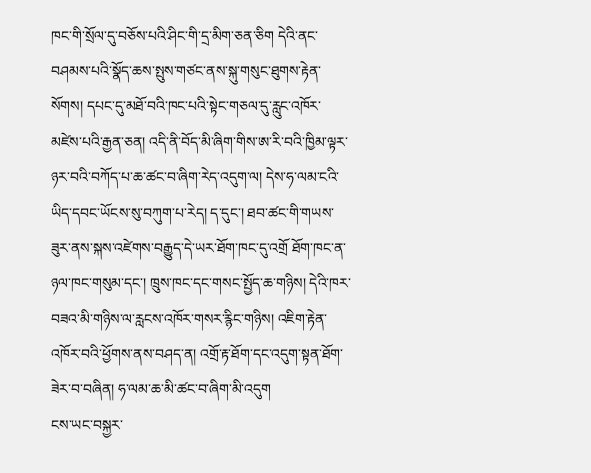ཁང་གི་སྲོལ་དུ་བཅོས་པའི་ཤིང་གི་དྲ་མིག་ཅན་ཅིག དེའི་ནང་བཤམས་པའི་སྣོད་ཆས་སྤུས་གཙང་ནས་སྐུ་གསུང་ཐུགས་རྟེན་སོགས། དཔང་དུ་མཐོ་བའི་ཁང་པའི་སྟེང་གཅལ་དུ་རླུང་འཁོར་མཛེས་པའི་རྒྱན་ཅན། འདི་ནི་བོད་མི་ཞིག་གིས་ཨ་རི་བའི་ཁྱིམ་ལྟར་ཉར་བའི་བཀོད་པ་ཆ་ཚང་བ་ཞིག་རེད་འདུག་ལ། དེས་ཧ་ལམ་ངའི་ཡིད་དབང་ཡོངས་སུ་བཀུག་པ་རེད། ད་དུང་། ཐབ་ཚང་གི་གཡས་ཟུར་ནས་སྐས་འཛེགས་བརྒྱུད་དེ་ཡར་ཐོག་ཁང་དུ་འགྲོ ཐོག་ཁང་ན་ཉལ་ཁང་གསུམ་དང་། ཁྲུས་ཁང་དང་གསང་སྤྱོད་ཆ་གཉིས། དེའི་ཁར་བཟའ་མི་གཉིས་ལ་རླངས་འཁོར་གསར་རྙིང་གཉིས། འཇིག་རྟེན་འཁོར་བའི་ཕྱོགས་ནས་བཤད་ན། འགྲོ་རྟ་ཐོག་དང་འདུག་སྟན་ཐོག་ཟེར་བ་བཞིན། ཧ་ལམ་ཆ་མི་ཚང་བ་ཞིག་མི་འདུག
ངས་ཡང་བསྐྱར་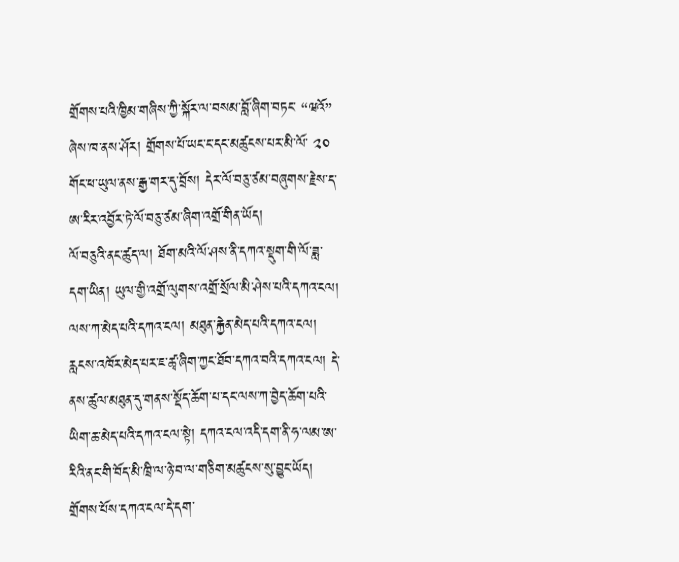གྲོགས་པའི་ཁྱིམ་གཞིས་ཀྱི་སྐོར་ལ་བསམ་བློ་ཞིག་བཏང་ “ཝའོ” ཞེས་ཁ་ནས་ཤོར། གྲོགས་པོ་ཡང་ང་དང་མཚུངས་པར་མི་ལོ་ ༢༠ གོང་ཕ་ཡུལ་ནས་རྒྱ་གར་དུ་བྲོས། དེར་ལོ་བཅུ་ཙམ་བཞུགས་རྗེས་ད་ཨ་རིར་འབྱོར་ཏེ་ལོ་བཅུ་ཙམ་ཞིག་འགྲོ་གིན་ཡོད།
ལོ་བཅུའི་ནང་ཚུད་ལ། ཐོག་མའི་ལོ་ཤས་ནི་དཀའ་སྡུག་གི་ལོ་ཟླ་དག་ཡིན། ཡུལ་གྱི་འགྲོ་ལུགས་འགྲོ་སྲོལ་མི་ཤེས་པའི་དཀའ་ངལ། ལས་ཀ་མེད་པའི་དཀའ་ངལ། མཐུན་རྐྱེན་མེད་པའི་དཀའ་ངལ། རླངས་འཁོར་མེད་པར་ཇ་ཚྭ་ཞིག་ཀྱང་ཐོབ་དཀའ་བའི་དཀའ་ངལ། དེ་ནས་ཚུལ་མཐུན་དུ་གནས་སྡོད་ཆོག་པ་དང་ལས་ཀ་བྱེད་ཆོག་པའི་ཡིག་ཆ་མེད་པའི་དཀའ་ངལ་སྟེ། དཀའ་ངལ་འདི་དག་ནི་ཧ་ལམ་ཨ་རིའི་ནང་གི་བོད་མི་ཁྲི་ལ་ཉེ་བ་ལ་གཅིག་མཚུངས་སུ་བྱུང་ཡོད། གྲོགས་པོས་དཀའ་ངལ་དེ་དག་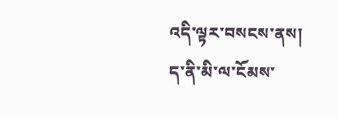འདི་ལྟར་བསངས་ནས། ད་ནི་མི་ལ་ངོམས་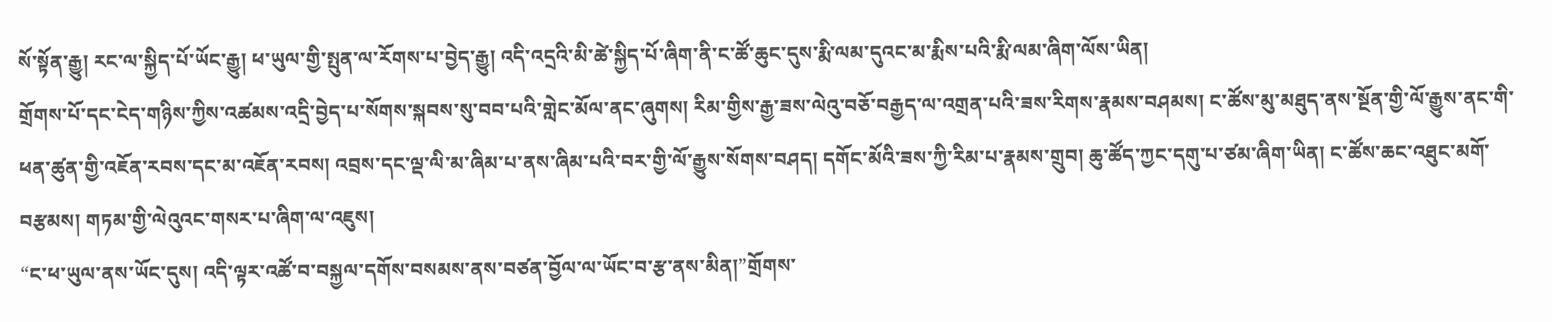སོ་སྟོན་རྒྱུ། རང་ལ་སྐྱིད་པོ་ཡོང་རྒྱུ། ཕ་ཡུལ་གྱི་སྤུན་ལ་རོགས་པ་བྱེད་རྒྱུ། འདི་འདྲའི་མི་ཚེ་སྐྱིད་པོ་ཞིག་ནི་ང་ཚོ་ཆུང་དུས་རྨི་ལམ་དུའང་མ་རྨིས་པའི་རྨི་ལམ་ཞིག་ལོས་ཡིན།
གྲོགས་པོ་དང་ངེད་གཉིས་ཀྱིས་འཚམས་འདྲི་བྱེད་པ་སོགས་སྐབས་སུ་བབ་པའི་གླེང་མོལ་ནང་ཞུགས། རིམ་གྱིས་རྒྱ་ཟས་ལེའུ་བཅོ་བརྒྱད་ལ་འགྲན་པའི་ཟས་རིགས་རྣམས་བཤམས། ང་ཚོས་མུ་མཐུད་ནས་སྔོན་གྱི་ལོ་རྒྱུས་ནང་གི་ཕན་ཚུན་གྱི་འཇོན་རབས་དང་མ་འཇོན་རབས། འབྲས་དང་ལྡ་ལི་མ་ཞིམ་པ་ནས་ཞིམ་པའི་བར་གྱི་ལོ་རྒྱུས་སོགས་བཤད། དགོང་མོའི་ཟས་ཀྱི་རིམ་པ་རྣམས་གྲུབ། ཆུ་ཚོད་ཀྱང་དགུ་པ་ཙམ་ཞིག་ཡིན། ང་ཚོས་ཆང་འཐུང་མགོ་བརྩམས། གཏམ་གྱི་ལེའུའང་གསར་པ་ཞིག་ལ་འཇུས།
“ང་ཕ་ཡུལ་ནས་ཡོང་དུས། འདི་ལྟར་འཚོ་བ་བསྐྱལ་དགོས་བསམས་ནས་བཙན་བྱོལ་ལ་ཡོང་བ་རྩ་ནས་མིན།”གྲོགས་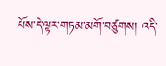པོས་དེ་ལྟར་གཏམ་མགོ་བཙུགས། འདི་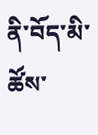ནི་བོད་མི་ཚོས་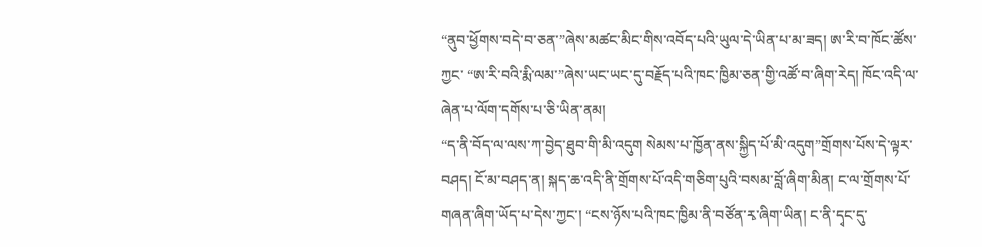“ནུབ་ཕྱོགས་བདེ་བ་ཅན་”ཞེས་མཚང་མིང་གིས་འབོད་པའི་ཡུལ་དེ་ཡིན་པ་མ་ཟད། ཨ་རི་བ་ཁོང་ཚོས་ཀྱང་ “ཨ་རི་བའི་རྨི་ལམ་”ཞེས་ཡང་ཡང་དུ་བརྗོད་པའི་ཁང་ཁྱིམ་ཅན་གྱི་འཚོ་བ་ཞིག་རེད། ཁོང་འདི་ལ་ཞེན་པ་ལོག་དགོས་པ་ཅི་ཡིན་ནམ།
“ད་ནི་བོད་ལ་ལས་ཀ་བྱེད་ཐུབ་གི་མི་འདུག སེམས་པ་ཁྱོན་ནས་སྐྱིད་པོ་མི་འདུག”གྲོགས་པོས་དེ་ལྟར་བཤད། ངོ་མ་བཤད་ན། སྐད་ཆ་འདི་ནི་གྲོགས་པོ་འདི་གཅིག་པུའི་བསམ་བློ་ཞིག་མིན། ང་ལ་གྲོགས་པོ་གཞན་ཞིག་ཡོད་པ་དེས་ཀྱང་། “ངས་ཉོས་པའི་ཁང་ཁྱིམ་ནི་བཙོན་རྭ་ཞིག་ཡིན། ང་ནི་དྭང་དུ་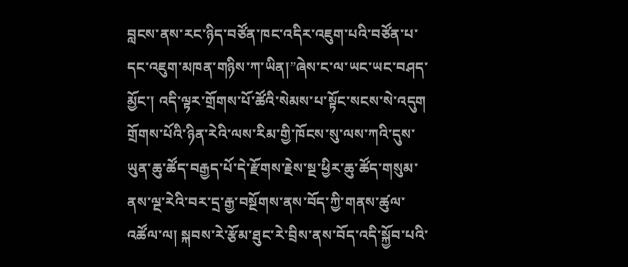བླངས་ནས་རང་ཉིད་བཙོན་ཁང་འདིར་འཇུག་པའི་བཙོན་པ་དང་འཇུག་མཁན་གཉིས་ཀ་ཡིན།”ཞེས་ང་ལ་ཡང་ཡང་བཤད་མྱོང་། འདི་ལྟར་གྲོགས་པོ་ཚོའི་སེམས་པ་སྟོང་སངས་སེ་འདུག གྲོགས་པོའི་ཉིན་རེའི་ལས་རིམ་གྱི་ཁོངས་སུ་ལས་ཀའི་དུས་ཡུན་ཆུ་ཚོད་བརྒྱད་པོ་དེ་རྫོགས་རྗེས་སྔ་ཕྱིར་ཆུ་ཚོད་གསུམ་ནས་ལྔ་རེའི་བར་དྲ་རྒྱ་བསྔོགས་ནས་བོད་ཀྱི་གནས་ཚུལ་འཚོལ་ལ། སྐབས་རེ་རྩོམ་ཐུང་རེ་བྲིས་ནས་བོད་འདི་སྐྱོབ་པའི་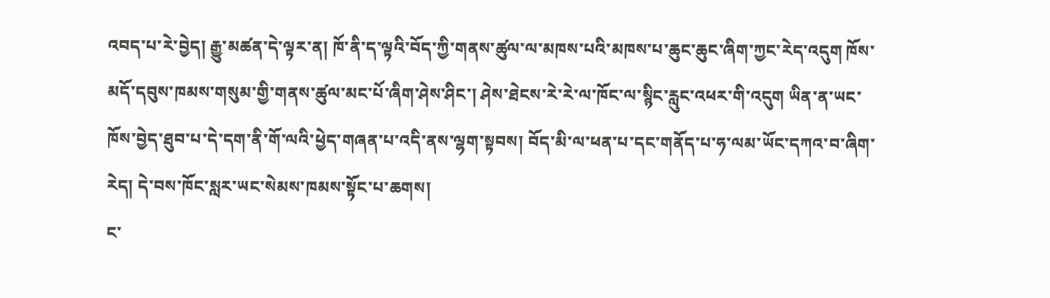འབད་པ་རེ་བྱེད། རྒྱུ་མཚན་དེ་ལྟར་ན། ཁོ་ནི་ད་ལྟའི་བོད་ཀྱི་གནས་ཚུལ་ལ་མཁས་པའི་མཁས་པ་ཆུང་ཆུང་ཞིག་ཀྱང་རེད་འདུག ཁོས་མདོ་དབུས་ཁམས་གསུམ་གྱི་གནས་ཚུལ་མང་པོ་ཞིག་ཤེས་ཤིང་། ཤེས་ཐེངས་རེ་རེ་ལ་ཁོང་ལ་སྙིང་རླུང་འཕར་གི་འདུག ཡིན་ན་ཡང་ཁོས་བྱེད་ཐུབ་པ་དེ་དག་ནི་གོ་ལའི་ཕྱེད་གཞན་པ་འདི་ནས་ལྷག་སྟབས། བོད་མི་ལ་ཕན་པ་དང་གནོད་པ་ཧ་ལམ་ཡོང་དཀའ་བ་ཞིག་རེད། དེ་བས་ཁོང་སླར་ཡང་སེམས་ཁམས་སྟོང་པ་ཆགས།
ང་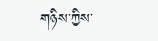གཉིས་ཀྱིས་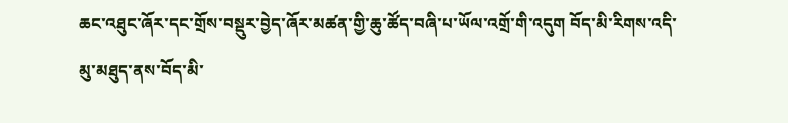ཆང་འཐུང་ཞོར་དང་གྲོས་བསྡུར་བྱེད་ཞོར་མཚན་གྱི་ཆུ་ཚོད་བཞི་པ་ཡོལ་འགྲོ་གི་འདུག བོད་མི་རིགས་འདི་མུ་མཐུད་ནས་བོད་མི་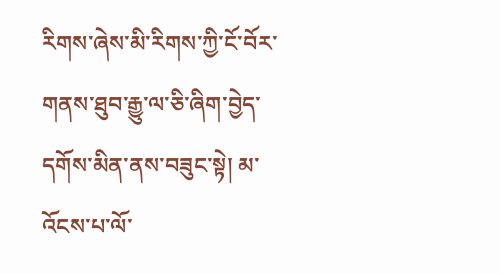རིགས་ཞེས་མི་རིགས་ཀྱི་ངོ་བོར་གནས་ཐུབ་རྒྱུ་ལ་ཅི་ཞིག་བྱེད་དགོས་མིན་ནས་བཟུང་སྟེ། མ་འོངས་པ་ལོ་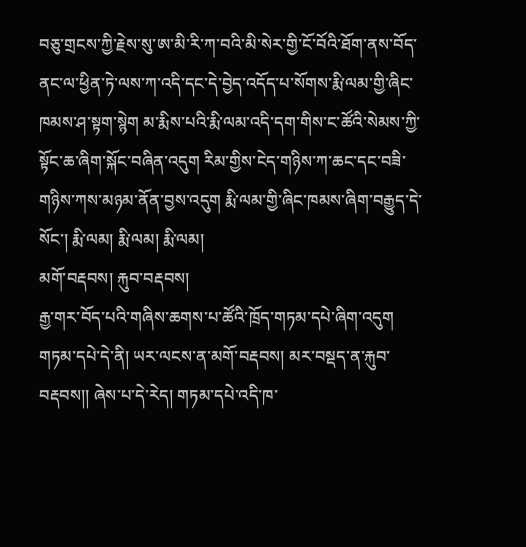བཅུ་གྲངས་ཀྱི་རྗེས་སུ་ཨ་མི་རི་ཀ་བའི་མི་སེར་གྱི་ངོ་བོའི་ཐོག་ནས་བོད་ནང་ལ་ཕྱིན་ཏེ་ལས་ཀ་འདི་དང་དེ་བྱེད་འདོད་པ་སོགས་རྨི་ལམ་གྱི་ཞིང་ཁམས་ཤ་སྟག་སྙེག མ་རྨིས་པའི་རྨི་ལམ་འདི་དག་གིས་ང་ཚོའི་སེམས་ཀྱི་སྟོང་ཆ་ཞིག་སྐོང་བཞིན་འདུག རིམ་གྱིས་ངེད་གཉིས་ཀ་ཆང་དང་བཟི་གཉིས་ཀས་མཉམ་ནོན་བྱས་འདུག རྨི་ལམ་གྱི་ཞིང་ཁམས་ཞིག་བརྒྱུད་དེ་སོང་། རྨི་ལམ། རྨི་ལམ། རྨི་ལམ།
མགོ་བརྡབས། རྐུབ་བརྡབས།
རྒྱ་གར་བོད་པའི་གཞིས་ཆགས་པ་ཚོའི་ཁྲོད་གཏམ་དཔེ་ཞིག་འདུག གཏམ་དཔེ་དེ་ནི། ཡར་ལངས་ན་མགོ་བརྡབས། མར་བསྡད་ན་རྐུབ་བརྡབས།། ཞེས་པ་དེ་རེད། གཏམ་དཔེ་འདི་ཁ་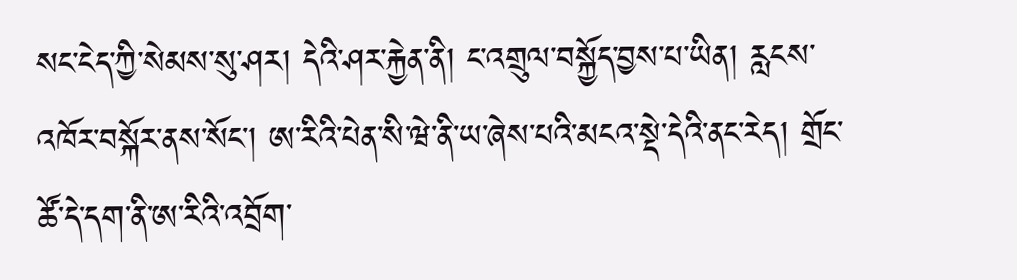སང་ངེད་ཀྱི་སེམས་སུ་ཤར། དེའི་ཤར་རྐྱེན་ནི། ང་འགྲུལ་བསྐྱོད་བྱས་པ་ཡིན། རླངས་འཁོར་བསྐོར་ནས་སོང་། ཨ་རིའི་པེན་སི་ཝེ་ནི་ཡ་ཞེས་པའི་མངའ་སྡེ་དེའི་ནང་རེད། གྲོང་ཚོ་དེ་དག་ནི་ཨ་རིའི་འབྲོག་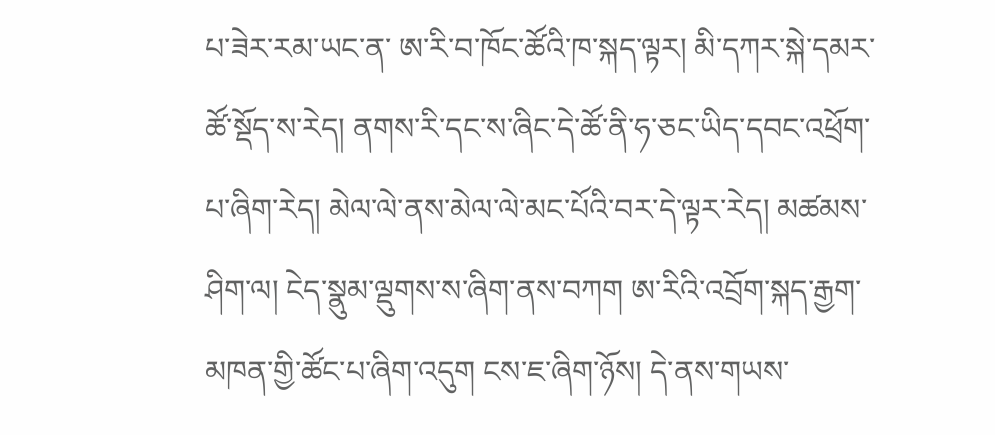པ་ཟེར་རམ་ཡང་ན་ ཨ་རི་བ་ཁོང་ཚོའི་ཁ་སྐད་ལྟར། མི་དཀར་སྐེ་དམར་ཚོ་སྡོད་ས་རེད། ནགས་རི་དང་ས་ཞིང་དེ་ཚོ་ནི་ཧ་ཅང་ཡིད་དབང་འཕྲོག་པ་ཞིག་རེད། མེལ་ལེ་ནས་མེལ་ལེ་མང་པོའི་བར་དེ་ལྟར་རེད། མཚམས་ཤིག་ལ། ངེད་སྣུམ་ལྡུགས་ས་ཞིག་ནས་བཀག ཨ་རིའི་འབྲོག་སྐད་རྒྱག་མཁན་གྱི་ཚོང་པ་ཞིག་འདུག ངས་ཇ་ཞིག་ཉོས། དེ་ནས་གཡས་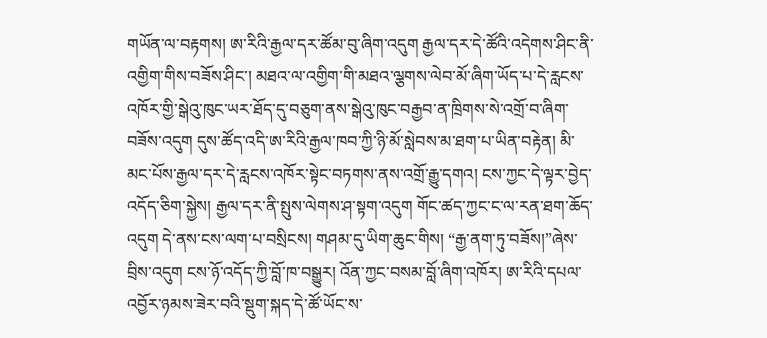གཡོན་ལ་བརྟགས། ཨ་རིའི་རྒྱལ་དར་ཚོམ་བུ་ཞིག་འདུག རྒྱལ་དར་དེ་ཚོའི་འདེགས་ཤིང་ནི་འགྱིག་གིས་བཟོས་ཤིང་། མཐའ་ལ་འགྱིག་གི་མཐའ་ལྕགས་ལེབ་མོ་ཞིག་ཡོད་པ་དེ་རླངས་འཁོར་གྱི་སྒེའུ་ཁུང་ཡར་ཐོད་དུ་བཅུག་ནས་སྒེའུ་ཁུང་བརྒྱབ་ན་ཁྲིགས་སེ་འགྲོ་བ་ཞིག་བཟོས་འདུག དུས་ཚོད་འདི་ཨ་རིའི་རྒྱལ་ཁབ་ཀྱི་ཉི་མོ་སླེབས་མ་ཐག་པ་ཡིན་བརྟེན། མི་མང་པོས་རྒྱལ་དར་དེ་རླངས་འཁོར་སྟེང་བཏགས་ནས་འགྲོ་རྒྱུ་དགའ། ངས་ཀྱང་དེ་ལྟར་བྱེད་འདོད་ཅིག་སྐྱེས། རྒྱལ་དར་ནི་སྤུས་ལེགས་ཤ་སྟག་འདུག གོང་ཚད་ཀྱང་ང་ལ་རན་ཐག་ཆོད་འདུག དེ་ནས་ངས་ལག་པ་བསྲིངས། གཤམ་དུ་ཡིག་ཆུང་གིས། “རྒྱ་ནག་ཏུ་བཟོས།”ཞེས་བྲིས་འདུག ངས་ཉོ་འདོད་ཀྱི་བློ་ཁ་བསྒྱུར། འོན་ཀྱང་བསམ་བློ་ཞིག་འཁོར། ཨ་རིའི་དཔལ་འབྱོར་ཉམས་ཟེར་བའི་སྡུག་སྐད་དེ་ཚོ་ཡོང་ས་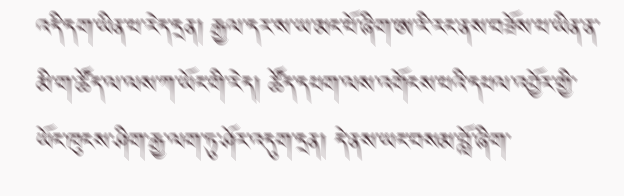འདི་དག་ཡིན་པ་རེད་དྲན། རྒྱལ་དར་ས་ཡ་མང་པོ་ཞིག་ཨ་རི་རང་ནས་བཟོས་པ་ཡིན་ན་མི་ག་ཚོད་ལ་ལས་ཀ་ཡོང་གི་རེད། ཚོད་དཔག་ལས་འགོངས་པའི་དཔལ་འབྱོར་གྱི་ཡོང་ཁུངས་ཤིག་རྒྱ་ལག་ཏུ་ཤོར་འདུག་དྲན། དེ་ནས་ཡང་བསམ་བློ་ཞིག་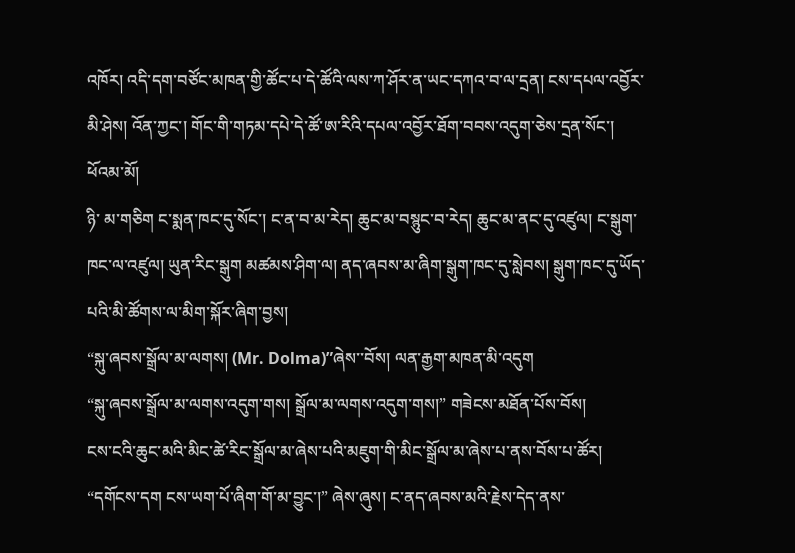འཁོར། འདི་དག་བཙོང་མཁན་གྱི་ཚོང་པ་དེ་ཚོའི་ལས་ཀ་ཤོར་ན་ཡང་དཀའ་བ་ལ་དྲན། ངས་དཔལ་འབྱོར་མི་ཤེས། འོན་ཀྱང་། གོང་གི་གཏམ་དཔེ་དེ་ཚོ་ཨ་རིའི་དཔལ་འབྱོར་ཐོག་བབས་འདུག་ཅེས་དྲན་སོང་།
ཕོའམ་མོ།
ཉི་ མ་གཅིག ང་སྨན་ཁང་དུ་སོང་། ང་ན་བ་མ་རེད། ཆུང་མ་བསྙུང་བ་རེད། ཆུང་མ་ནང་དུ་འཛུལ། ང་སྒུག་ཁང་ལ་འཛུལ། ཡུན་རིང་སྒུག མཚམས་ཤིག་ལ། ནད་ཞབས་མ་ཞིག་སྒུག་ཁང་དུ་སླེབས། སྒུག་ཁང་དུ་ཡོད་པའི་མི་ཚོགས་ལ་མིག་སྐོར་ཞིག་བྱས།
“སྐུ་ཞབས་སྒྲོལ་མ་ལགས། (Mr. Dolma)”ཞེས་་བོས། ལན་རྒྱག་མཁན་མི་འདུག
“སྐུ་ཞབས་སྒྲོལ་མ་ལགས་འདུག་གས། སྒྲོལ་མ་ལགས་འདུག་གས།” གཟེངས་མཐོན་པོས་བོས།
ངས་ངའི་ཆུང་མའི་མིང་ཚེ་རིང་སྒྲོལ་མ་ཞེས་པའི་མཇུག་གི་མིང་སྒྲོལ་མ་ཞེས་པ་ནས་བོས་པ་ཚོར། “དགོངས་དག ངས་ཡག་པོ་ཞིག་གོ་མ་བྱུང་།” ཞེས་ཞུས། ང་ནད་ཞབས་མའི་རྗེས་དེད་ནས་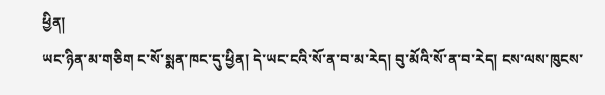ཕྱིན།
ཡང་ཉིན་མ་གཅིག ང་སོ་སྨན་ཁང་དུ་ཕྱིན། དེ་ཡང་ངའི་སོ་ན་བ་མ་རེད། བུ་མོའི་སོ་ན་བ་རེད། ངས་ལས་ཁུངས་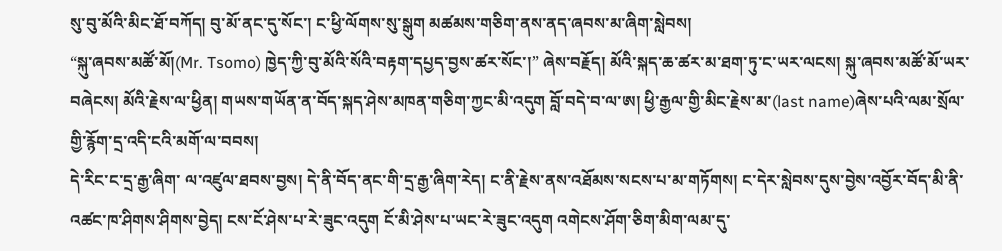སུ་བུ་མོའི་མིང་ཐོ་བཀོད། བུ་མོ་ནང་དུ་སོང་། ང་ཕྱི་ལོགས་སུ་སྒུག མཚམས་གཅིག་ནས་ནད་ཞབས་མ་ཞིག་སླེབས།
“སྐུ་ཞབས་མཚོ་མོ།(Mr. Tsomo) ཁྱེད་ཀྱི་བུ་མོའི་སོའི་བརྟག་དཔྱད་བྱས་ཚར་སོང་།” ཞེས་བརྗོད། མོའི་སྐད་ཆ་ཚར་མ་ཐག་ཏུ་ང་ཡར་ལངས། སྐུ་ཞབས་མཚོ་མོ་ཡར་བཞེངས། མོའི་རྗེས་ལ་ཕྱིན། གཡས་གཡོན་ན་བོད་སྐད་ཤེས་མཁན་གཅིག་ཀྱང་མི་འདུག བློ་བདེ་བ་ལ་ཨ། ཕྱི་རྒྱལ་གྱི་མིང་རྗེས་མ་(last name)ཞེས་པའི་ལམ་སྲོལ་གྱི་རྙོག་དྲ་འདི་ངའི་མགོ་ལ་བབས།
དེ་རིང་ང་དྲ་རྒྱ་ཞིག་ ལ་འཛུལ་ཐབས་བྱས། དེ་ནི་བོད་ནང་གི་དྲ་རྒྱ་ཞིག་རེད། ང་ནི་རྗེས་ནས་འཐོམས་སངས་པ་མ་གཏོགས། ང་དེར་སླེབས་དུས་བྱེས་འབྱོར་བོད་མི་ནི་འཚང་ཁ་ཤིགས་ཤིགས་བྱེད། ངས་ངོ་ཤེས་པ་རེ་ཟུང་འདུག ངོ་མི་ཤེས་པ་ཡང་རེ་ཟུང་འདུག འགེངས་ཤོག་ཅིག་མིག་ལམ་དུ་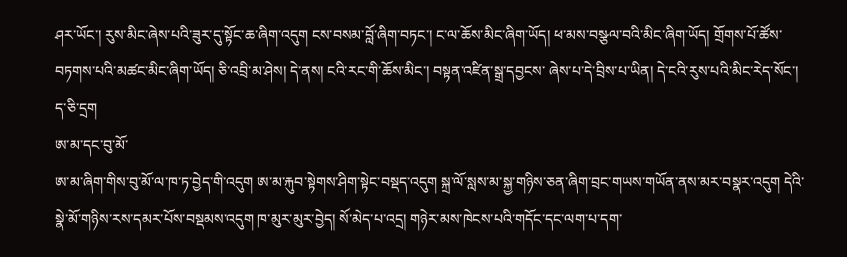ཤར་ཡོང་། རུས་མིང་ཞེས་པའི་ཟུར་དུ་སྟོང་ཆ་ཞིག་འདུག ངས་བསམ་བློ་ཞིག་བཏང་། ང་ལ་ཆོས་མིང་ཞིག་ཡོད། ཕ་མས་བསྩལ་བའི་མིང་ཞིག་ཡོད། གྲོགས་པོ་ཚོས་བཏགས་པའི་མཚང་མིང་ཞིག་ཡོད། ཅི་འབྲི་མ་ཤེས། དེ་ནས། ངའི་རང་གི་ཆོས་མིང་། བསྟན་འཛིན་སྒྲ་དབྱངས་ ཞེས་པ་དེ་བྲིས་པ་ཡིན། དེ་ངའི་རུས་པའི་མིང་རེད་སོང་། ད་ཅི་དྲག
ཨ་མ་དང་བུ་མོ་
ཨ་མ་ཞིག་གིས་བུ་མོ་ལ་ཁ་ཏ་བྱེད་གི་འདུག ཨ་མ་རྐུབ་སྟེགས་ཤིག་སྟེང་བསྡད་འདུག སྐྲ་ལོ་སླས་མ་སྐྱ་གཉིས་ཅན་ཞིག་བྲང་གཡས་གཡོན་ནས་མར་བསྣར་འདུག དེའི་སྣེ་མོ་གཉིས་རས་དམར་པོས་བསྡམས་འདུག ཁ་མུར་མུར་བྱེད། སོ་མེད་པ་འདྲ། གཉེར་མས་ཁེངས་པའི་གདོང་དང་ལག་པ་དག་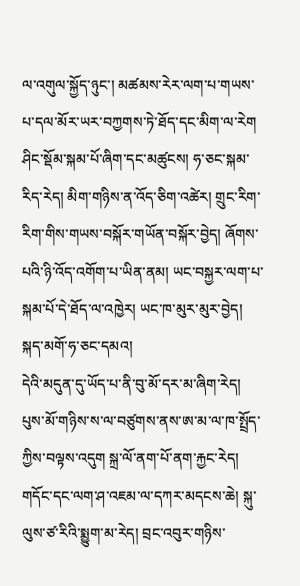ལ་འགུལ་སྐྱོད་ཉུང་། མཚམས་རེར་ལག་པ་གཡས་པ་དལ་མོར་ཡར་བཀྱགས་ཏེ་ཐོད་དང་མིག་ལ་རེག ཤིང་སྡོམ་སྐམ་པོ་ཞིག་དང་མཚུངས། ཧ་ཅང་སྐམ་རིད་རེད། མིག་གཉིས་ན་འོད་ཅིག་འཚེར། གྲུང་རིག་རིག་གིས་གཡས་བསྐོར་གཡོན་བསྐོར་བྱེད། ཞོགས་པའི་ཉི་འོད་འགོག་པ་ཡིན་ནམ། ཡང་བསྐྱར་ལག་པ་སྐམ་པོ་དེ་ཐོད་ལ་འཁྱེར། ཡང་ཁ་མུར་མུར་བྱེད། སྐད་མགོ་ཧ་ཅང་དམའ།
དེའི་མདུན་དུ་ཡོད་པ་ནི་བུ་མོ་དར་མ་ཞིག་རེད། པུས་མོ་གཉིས་ས་ལ་བཙུགས་ནས་ཨ་མ་ལ་ཁ་སྤྲོད་ཀྱིས་བལྟས་འདུག སྐྲ་ལོ་ནག་པོ་ནག་རྐྱང་རེད། གདོང་དང་ལག་ཤ་འཇམ་ལ་དཀར་མདངས་ཆེ། སྐུ་ལུས་ཙ་རིའི་སྨྱུག་མ་རེད། བྲང་འབུར་གཉིས་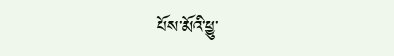པོས་མོའི་ཕྱུ་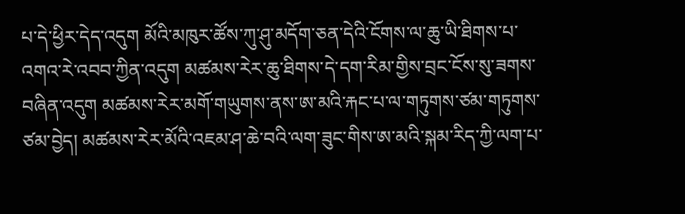པ་དེ་ཕྱིར་དེད་འདུག མོའི་མཁུར་ཚོས་ཀུ་ཤུ་མདོག་ཅན་དེའི་ངོགས་ལ་ཆུ་ཡི་ཐིགས་པ་འགའ་རེ་འབབ་ཀྱིན་འདུག མཚམས་རེར་ཆུ་ཐིགས་དེ་དག་རིམ་གྱིས་བྲང་ངོས་སུ་ཟགས་བཞིན་འདུག མཚམས་རེར་མགོ་གཡུགས་ནས་ཨ་མའི་རྐང་པ་ལ་གཏུགས་ཙམ་གཏུགས་ཙམ་བྱེད། མཚམས་རེར་མོའི་འཇམ་ཤ་ཆེ་བའི་ལག་ཟུང་གིས་ཨ་མའི་སྐམ་རིད་ཀྱི་ལག་པ་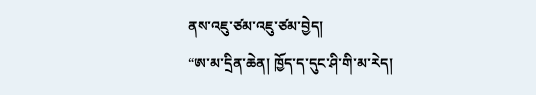ནས་འཇུ་ཙམ་འཇུ་ཙམ་བྱེད།
“ཨ་མ་དྲིན་ཆེན། ཁྱོད་ད་དུང་ཤི་གི་མ་རེད།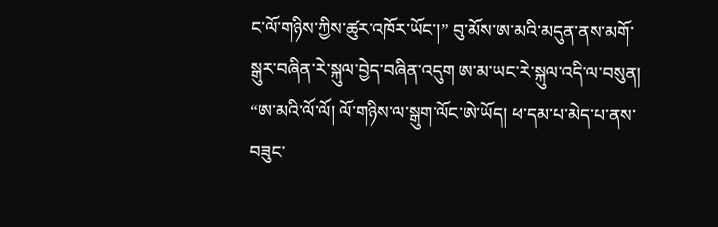ང་ལོ་གཉིས་ཀྱིས་ཚུར་འཁོར་ཡོང་།” བུ་མོས་ཨ་མའི་མདུན་ནས་མགོ་སྒུར་བཞིན་རེ་སྐུལ་བྱེད་བཞིན་འདུག ཨ་མ་ཡང་རེ་སྐུལ་འདི་ལ་བསུན།
“ཨ་མའི་ལོ་ལོ། ལོ་གཉིས་ལ་སྒུག་ལོང་ཨེ་ཡོད། ཕ་དམ་པ་མེད་པ་ནས་བཟུང་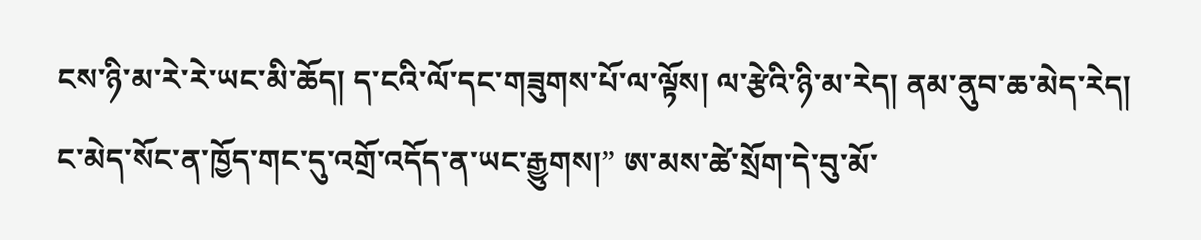ངས་ཉི་མ་རེ་རེ་ཡང་མི་ཆོད། ད་ངའི་ལོ་དང་གཟུགས་པོ་ལ་ལྟོས། ལ་རྩེའི་ཉི་མ་རེད། ནམ་ནུབ་ཆ་མེད་རེད། ང་མེད་སོང་ན་ཁྱོད་གང་དུ་འགྲོ་འདོད་ན་ཡང་རྒྱུགས།” ཨ་མས་ཚེ་སྲོག་དེ་བུ་མོ་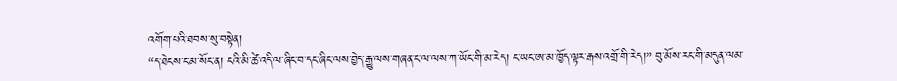འགོག་པའི་ཐབས་སུ་བསྟེན།
“ད་ཐེངས་ང་མ་སོང་ན། ངའི་མི་ཚེ་འདི་ལ་ཞིང་བ་དང་ཞིང་ལས་བྱེད་རྒྱུ་ལས་གཞན་ང་ལ་ལས་ཀ་ཡོང་གི་མ་རེད། ང་ཡང་ཨ་མ་ཁྱོད་ལྟར་རྒས་འགྲོ་གི་རེད།” བུ་མོས་རང་གི་མདུན་ལམ་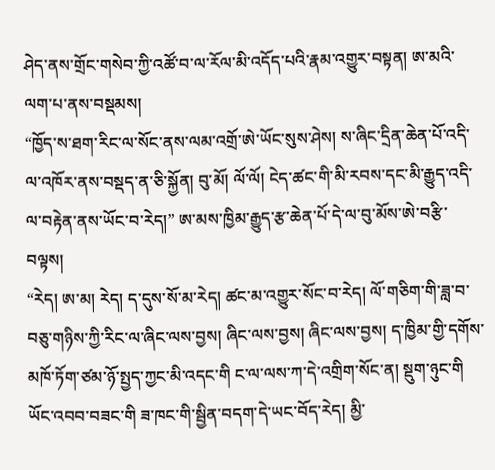ཤེད་ནས་གྲོང་གསེབ་ཀྱི་འཚོ་བ་ལ་རོལ་མི་འདོད་པའི་རྣམ་འགྱུར་བསྟན། ཨ་མའི་ལག་པ་ནས་བསྡམས།
“ཁྱོད་ས་ཐག་རིང་ལ་སོང་ནས་ལམ་འགྲོ་ཨེ་ཡོང་སུས་ཤེས། ས་ཞིང་དྲིན་ཆེན་པོ་འདི་ལ་འཁོར་ནས་བསྡད་ན་ཅི་སྐྱོན། བུ་མོ། ལོ་ལོ། ངེད་ཚང་གི་མི་རབས་དང་མི་རྒྱུད་འདི་ལ་བརྟེན་ནས་ཡོང་བ་རེད།” ཨ་མས་ཁྱིམ་རྒྱུད་རྩ་ཆེན་པོ་དེ་ལ་བུ་མོས་ཨེ་བརྩི་བལྟས།
“རེད། ཨ་མ། རེད། ད་དུས་སོ་མ་རེད། ཚང་མ་འགྱུར་སོང་བ་རེད། ལོ་གཅིག་གི་ཟླ་བ་བཅུ་གཉིས་ཀྱི་རིང་ལ་ཞིང་ལས་བྱས། ཞིང་ལས་བྱས། ཞིང་ལས་བྱས། ད་ཁྱིམ་གྱི་དགོས་མཁོ་ཏོག་ཙམ་ཉོ་སྤྱད་ཀྱང་མི་འདང་གི ང་ལ་ལས་ཀ་དེ་འགྲིག་སོང་ན། སྡུག་ཉུང་གི ཡོང་འབབ་བཟང་གི ཟ་ཁང་གི་སྦྱིན་བདག་དེ་ཡང་བོད་རེད། མྱི་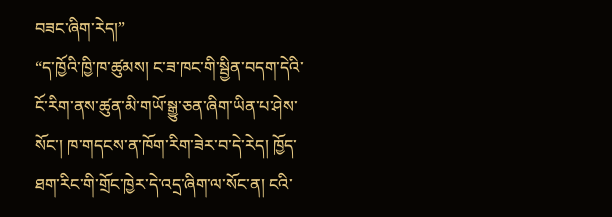བཟང་ཞིག་རེད།”
“ད་ཁྱོའི་ཁྱི་ཁ་ཚུམས། ང་ཟ་ཁང་གི་སྦྱིན་བདག་དེའི་ངོ་རིག་ནས་ཚུན་མི་གཡོ་སྒྱུ་ཅན་ཞིག་ཡིན་པ་ཤེས་སོང་། ཁ་གདངས་ན་ཁོག་རིག་ཟེར་བ་དེ་རེད། ཁྱོད་ཐག་རིང་གི་གྲོང་ཁྱེར་དེ་འདྲ་ཞིག་ལ་སོང་ན། ངའི་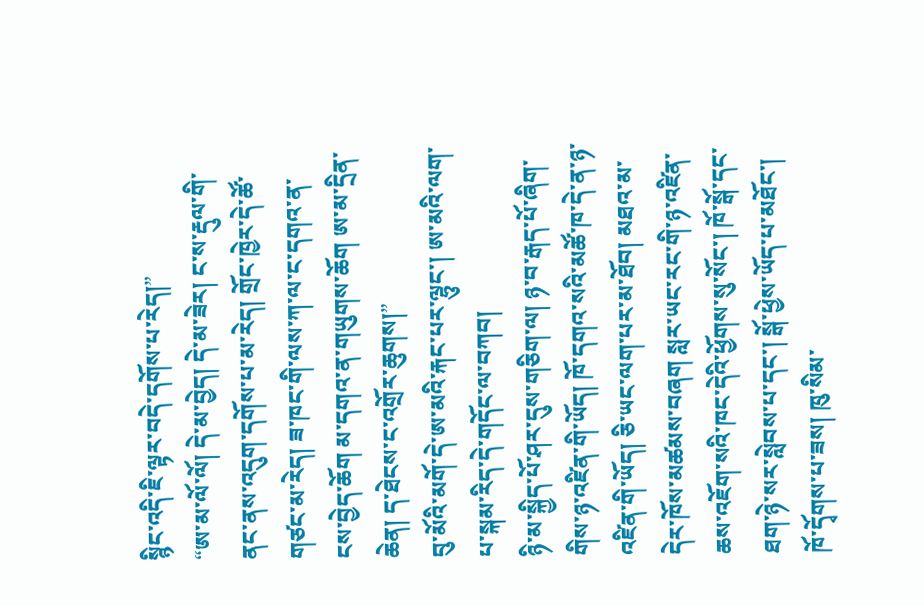སྙིང་འདི་ཇི་ལྟར་བདེ་དགོས་པ་རེད།”
“ཨ་མ་ལོ་ལོ། དེ་མ་བྱེད། དེ་མ་ཟེར། ང་ས་རྡུལ་གི་ནང་ནས་འདུག་དགོས་པ་མ་རེད། གྲོང་ཁྱེར་དེ་ཚོ་གཙང་མ་རེད། ཟ་ཁང་གི་ལས་ཀ་ལ་ང་དགའ་ན་ངས་བྱེད་ཆོག མ་དགའ་ན་གཡུགས་ཆོག ཨ་མ་དྲིན་ཆེན། ད་ཐེངས་ང་འགྲོར་ཆུགས།”
བུ་མོའི་མགོ་དེ་ཨ་མའི་རྐང་པར་ལྷུང་། ཨ་མའི་ལག་པ་སྐམ་རིད་དེ་གདོང་ལ་བཀབ།
ཉི་མ་སྐྱིད་པོ་ཤར་དུས་གཅིག་ལ། ཉ་བ་རྒད་པོ་ཞིག་གིས་ཉ་འཛིན་གི་ཡོད། ཁོ་དགའ་སའི་མཚོ་ཁ་དེ་ན་ཉ་འཛིན་གི་ཡོད། ཅི་ཡང་ལག་པར་མ་ཐོབ། མཐའ་མ་དེར་ཁོས་མཚམས་བཞག སླར་ཡང་རང་གི་ཉ་འཛིན་ཆས་འཇོག་སའི་ཁང་དེའི་ཕྱོགས་སུ་སོང་། ཁོ་སྒོ་དང་ཐག་ཉེ་སར་སླེབས་པ་དང་། སྒོ་ཕྱེས་ཡོད་པ་མཐོང་། ཁོ་དྭོགས་པ་ཟས། ཁུ་སིམ་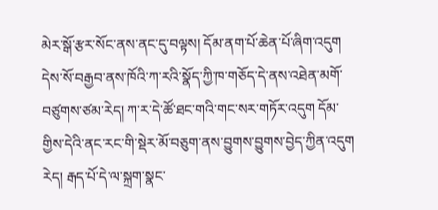མེར་སྒོ་རྩར་སོང་ནས་ནང་དུ་བལྟས། དོམ་ནག་པོ་ཆེན་པོ་ཞིག་འདུག དེས་སོ་བརྒྱབ་ནས་ཁོའི་ཀ་རའི་སྣོད་ཀྱི་ཁ་གཅོད་དེ་ནས་འཐེན་མགོ་བཙུགས་ཙམ་རེད། ཀ་ར་དེ་ཚོ་ཐང་གའི་གང་སར་གཏོར་འདུག དོམ་གྱིས་དེའི་ནང་རང་གི་སྡེར་མོ་བཅུག་ནས་བྱུགས་བྱུགས་བྱེད་ཀྱིན་འདུག
རེད། རྒད་པོ་དེ་ལ་སྐྲག་སྣང་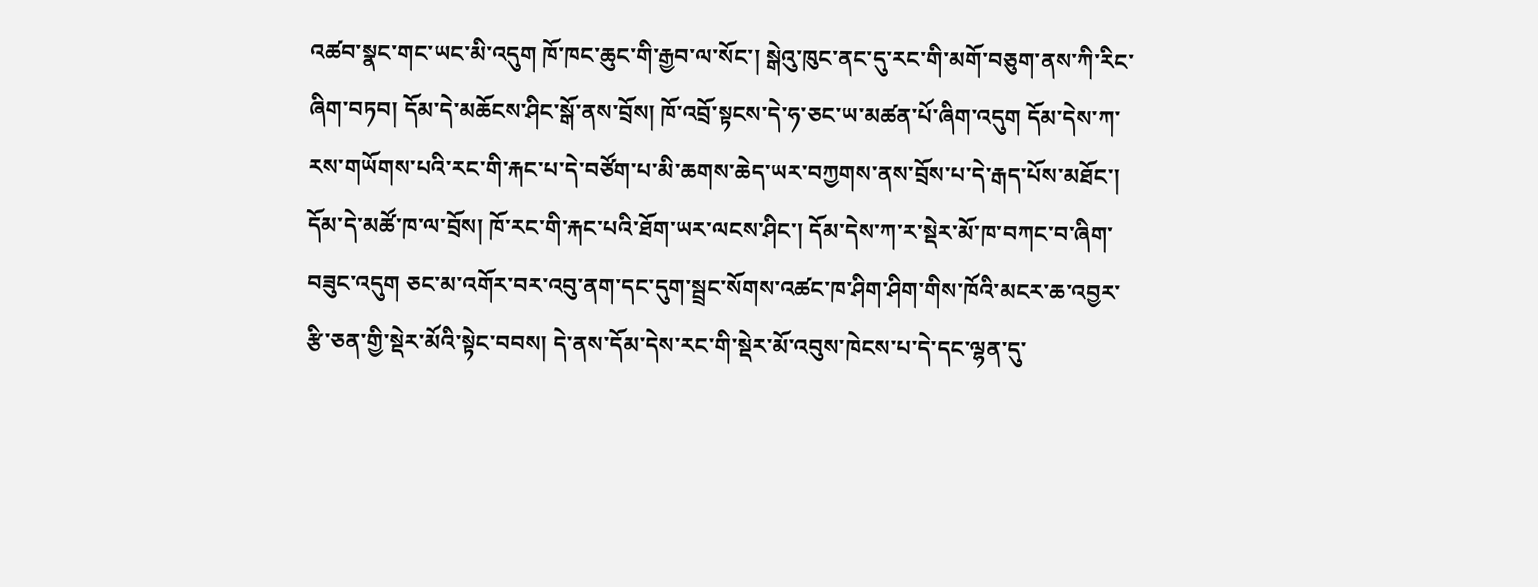འཚབ་སྣང་གང་ཡང་མི་འདུག ཁོ་ཁང་ཆུང་གི་རྒྱབ་ལ་སོང་། སྒེའུ་ཁུང་ནང་དུ་རང་གི་མགོ་བཅུག་ནས་ཀི་རིང་ཞིག་བཏབ། དོམ་དེ་མཆོངས་ཤིང་སྒོ་ནས་བྲོས། ཁོ་འབྲོ་སྟངས་དེ་ཧ་ཅང་ཡ་མཚན་པོ་ཞིག་འདུག དོམ་དེས་ཀ་རས་གཡོགས་པའི་རང་གི་རྐང་པ་དེ་བཙོག་པ་མི་ཆགས་ཆེད་ཡར་བཀྱགས་ནས་བྲོས་པ་དེ་རྒད་པོས་མཐོང་།
དོམ་དེ་མཚོ་ཁ་ལ་བྲོས། ཁོ་རང་གི་རྐང་པའི་ཐོག་ཡར་ལངས་ཤིང་། དོམ་དེས་ཀ་ར་སྡེར་མོ་ཁ་བཀང་བ་ཞིག་བཟུང་འདུག ཅང་མ་འགོར་བར་འབུ་ནག་དང་དུག་སྦྲང་སོགས་འཚང་ཁ་ཤིག་ཤིག་གིས་ཁོའི་མངར་ཆ་འབྱར་རྩི་ཅན་གྱི་སྡེར་མོའི་སྟེང་བབས། དེ་ནས་དོམ་དེས་རང་གི་སྡེར་མོ་འབུས་ཁེངས་པ་དེ་དང་ལྷན་དུ་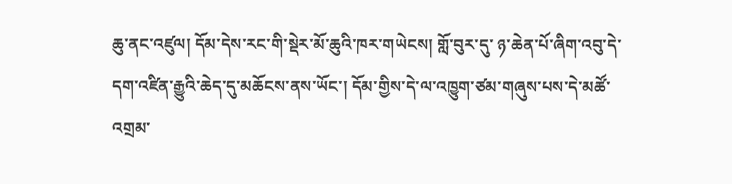ཆུ་ནང་འཛུལ། དོམ་དེས་རང་གི་སྡེར་མོ་ཆུའི་ཁར་གཡེངས། གློ་བུར་དུ་ ཉ་ཆེན་པོ་ཞིག་འབུ་དེ་དག་འཛིན་རྒྱུའི་ཆེད་དུ་མཆོངས་ནས་ཡོང་། དོམ་གྱིས་དེ་ལ་འཁྱུག་ཙམ་གཞུས་པས་དེ་མཚོ་འགྲམ་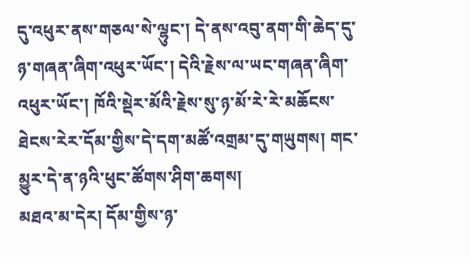དུ་འཕུར་ནས་གཅལ་སེ་ལྷུང་། དེ་ནས་འབུ་ནག་གི་ཆེད་དུ་ཉ་གཞན་ཞིག་འཕུར་ཡོང་། དེའི་རྗེས་ལ་ཡང་གཞན་ཞིག་འཕུར་ཡོང་། ཁོའི་སྡེར་མོའི་རྗེས་སུ་ཉ་མོ་རེ་རེ་མཆོངས་ཐེངས་རེར་དོམ་གྱིས་དེ་དག་མཚོ་འགྲམ་དུ་གཡུགས། གང་མྱུར་དེ་ན་ཉའི་ཕུང་ཚོགས་ཤིག་ཆགས།
མཐའ་མ་དེར། དོམ་གྱིས་ཉ་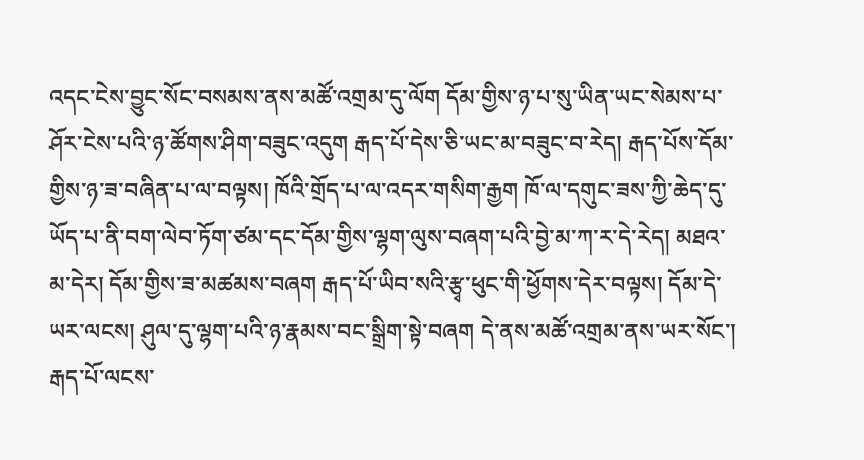འདང་ངེས་བྱུང་སོང་བསམས་ནས་མཚོ་འགྲམ་དུ་ལོག དོམ་གྱིས་ཉ་པ་སུ་ཡིན་ཡང་སེམས་པ་ཤོར་ངེས་པའི་ཉ་ཚོགས་ཤིག་བཟུང་འདུག རྒད་པོ་དེས་ཅི་ཡང་མ་བཟུང་བ་རེད། རྒད་པོས་དོམ་གྱིས་ཉ་ཟ་བཞིན་པ་ལ་བལྟས། ཁོའི་གྲོད་པ་ལ་འདར་གསིག་རྒྱག ཁོ་ལ་དགུང་ཟས་ཀྱི་ཆེད་དུ་ཡོད་པ་ནི་བག་ལེབ་ཏོག་ཙམ་དང་དོམ་གྱིས་ལྷག་ལུས་བཞག་པའི་བྱེ་མ་ཀ་ར་དེ་རེད། མཐའ་མ་དེར། དོམ་གྱིས་ཟ་མཚམས་བཞག རྒད་པོ་ཡིབ་སའི་རྩྭ་ཕུང་གི་ཕྱོགས་དེར་བལྟས། དོམ་དེ་ཡར་ལངས། ཤུལ་དུ་ལྷག་པའི་ཉ་རྣམས་བང་སྒྲིག་སྟེ་བཞག དེ་ནས་མཚོ་འགྲམ་ནས་ཡར་སོང་། རྒད་པོ་ལངས་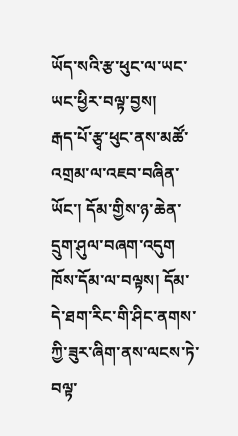ཡོད་སའི་རྩ་ཕུང་ལ་ཡང་ཡང་ཕྱིར་བལྟ་བྱས།
རྒད་པོ་རྩྭ་ཕུང་ནས་མཚོ་འགྲམ་ལ་འཇབ་བཞིན་ཡོང་། དོམ་གྱིས་ཉ་ཆེན་དྲུག་ཤུལ་བཞག་འདུག ཁོས་དོམ་ལ་བལྟས། དོམ་དེ་ཐག་རིང་གི་ཤིང་ནགས་ཀྱི་ཟུར་ཞིག་ནས་ལངས་ཏེ་བལྟ་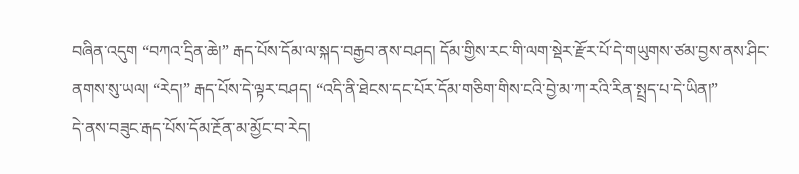བཞིན་འདུག “བཀའ་དྲིན་ཆེ།” རྒད་པོས་དོམ་ལ་སྐད་བརྒྱབ་ནས་བཤད། དོམ་གྱིས་རང་གི་ལག་སྡེར་རྫོར་པོ་དེ་གཡུགས་ཙམ་བྱས་ནས་ཤིང་ནགས་སུ་ཡལ། “རེད།” རྒད་པོས་དེ་ལྟར་བཤད། “འདི་ནི་ཐེངས་དང་པོར་དོམ་གཅིག་གིས་ངའི་བྱེ་མ་ཀ་རའི་རིན་སྤྲད་པ་དེ་ཡིན།”
དེ་ནས་བཟུང་རྒད་པོས་དོམ་རྔོན་མ་མྱོང་བ་རེད།